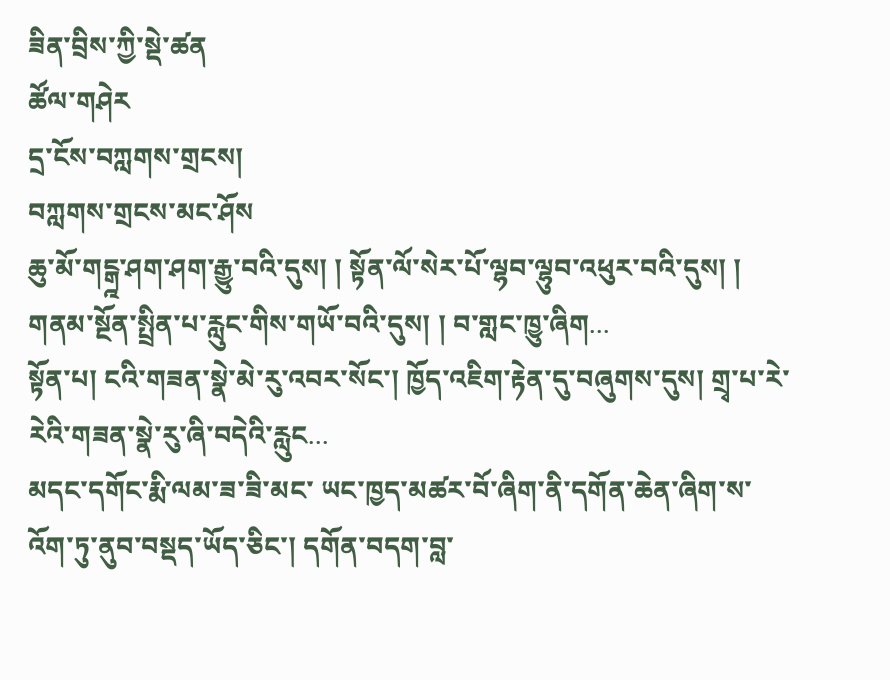ཟིན་བྲིས་ཀྱི་སྡེ་ཚན
ཚོལ་གཤེར
དྲ་ངོས་བཀླགས་གྲངས།
བཀླགས་གྲངས་མང་ཤོས
ཆུ་མོ་གངྒྰ་ཤག་ཤག་རྒྱུ་བའི་དུས། ། སྟོན་ལོ་སེར་པོ་ལྷབ་ལྷུབ་འཕུར་བའི་དུས། ། གནམ་སྔོན་སྤྲིན་པ་རླུང་གིས་གཡོ་བའི་དུས། ། བ་གླང་ཁྱུ་ཞིག...
སྟོན་པ། ངའི་གཟན་སྣེ་མེ་རུ་འབར་སོང་། ཁྱོད་འཇིག་རྟེན་དུ་བཞུགས་དུས། གྲྭ་པ་རེ་རེའི་གཟན་སྣེ་རུ་ཞི་བདེའི་རླུང...
མདང་དགོང་རྨི་ལམ་ཟ་ཟི་མང་ ཡང་ཁྱད་མཚར་བོ་ཞིག་ནི་དགོན་ཆེན་ཞིག་ས་འོག་ཏུ་ནུབ་བསྡད་ཡོད་ཅིང་། དགོན་བདག་བླ་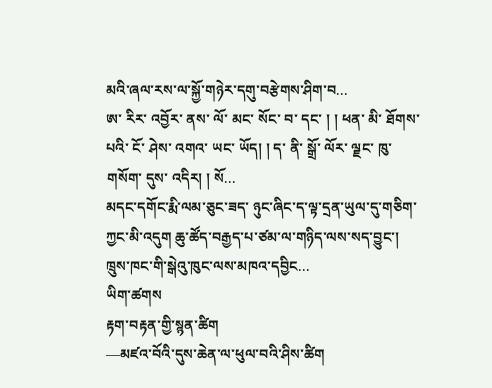མའི་ཞལ་རས་ལ་སྐྱོ་གཉེར་དགུ་བརྩེགས་ཤིག་བ...
ཨ་ རིར་ འབྱོར་ ནས་ ལོ་ མང་ སོང་ བ་ དང་ ། ། ཕན་ མི་ ཐོགས་ པའི་ ངོ་ ཤེས་ འགའ་ ཡང་ ཡོད། ། ད་ ནི་ སྒྲོ་ ལོར་ ལྗང་ ཁུ་ གསོག་ དུས་ འདིར། ། སོ...
མདང་དགོང་རྨི་ལམ་ཅུང་ཟད་ ཉུང་ཞིང་ད་ལྟ་དྲན་ཡུལ་དུ་གཅིག་ཀྱང་མི་འདུག ཆུ་ཚོད་བརྒྱད་པ་ཙམ་ལ་གཉིད་ལས་སད་བྱུང་། ཁྲུས་ཁང་གི་སྒེའུ་ཁུང་ལས་མཁའ་དབྱིང...
ཡིག་ཚགས
རྟག་བརྟན་གྱི་སྙན་ཚིག
—མཛའ་བོའི་དུས་ཆེན་ལ་ཕུལ་བའི་ཤིས་ཚིག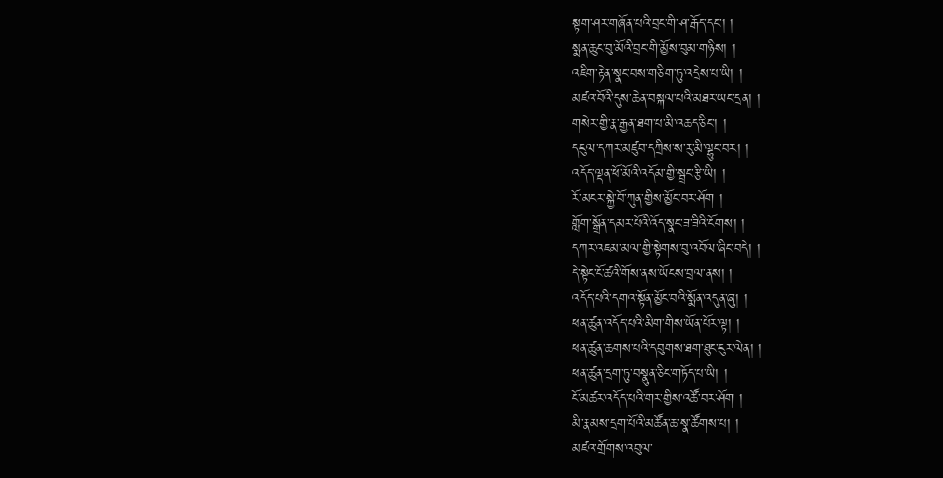སྟག་ཤར་གཞོན་པའི་བྲང་གི་ཤ་རྒོད་དང་། །
སྨན་ཆུང་བུ་མོའི་བྲང་གི་མྱོས་བུམ་གཉིས། །
འཇིག་རྟེན་སྣང་བས་གཅིག་ཏུ་འདྲེས་པ་ཡི། །
མཛའ་བོའི་དུས་ཆེན་བསྐལ་པའི་མཐར་ཡང་དྲན། །
གསེར་གྱི་རྣ་རྒྱན་ཐག་པ་མི་འཆད་ཅིང་། །
དངུལ་དཀར་མཛུབ་དཀྲིས་ས་རུ་མི་ལྷུང་བར། །
འདོད་ལྡན་ཕོ་མོའི་འདོམ་གྱི་སྦྲང་རྩི་ཡི། །
རོ་མངར་སྐྱེ་བོ་ཀུན་གྱིས་མྱོང་བར་ཤོག །
གློག་སྒྲོན་དམར་པོའི་འོད་སྣང་ཟ་ཟིའི་ངོགས། །
དཀར་འཇམ་མལ་གྱི་སྟེགས་བུ་འབོལ་ཞིང་བདེ། །
དེ་སྟེང་ངོ་ཚའི་གོས་ནས་ཡོངས་བྲལ་ནས། །
འདོད་པའི་དགའ་སྟོན་མྱོང་བའི་སྨོན་འདུན་ཞུ། །
ཕན་ཚུན་འདོད་པའི་མིག་གིས་ཡོན་པོར་ལྟ། །
ཕན་ཚུན་ཆགས་པའི་དབུགས་ཐག་ཐུང་ངུར་ལེན། །
ཕན་ཚུན་དྲག་ཏུ་བསྣུན་ཅིང་གཏོད་པ་ཡི། །
ངོ་མཚར་འདོད་པའི་གར་གྱིས་འཚོ་བར་ཤོག །
མི་རྣམས་དྲག་པོའི་མཚོན་ཆ་སྣ་ཚོགས་པ། །
མཛའ་གྲོགས་འབུལ་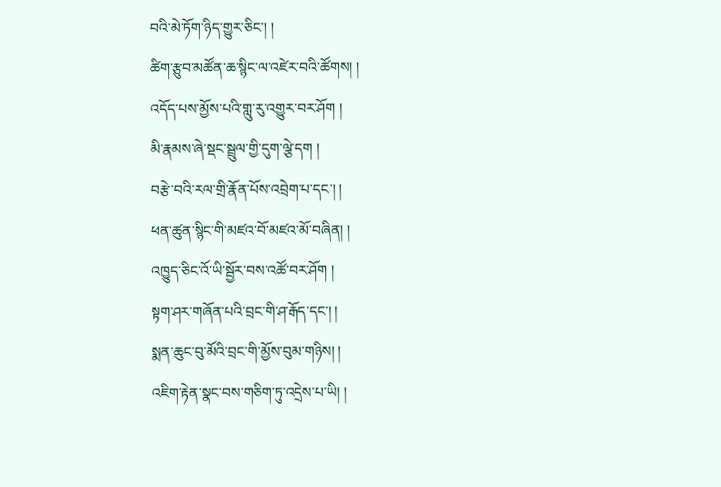བའི་མེ་ཏོག་ཉིད་གྱུར་ཅིང་། །
ཚིག་རྩུབ་མཚོན་ཆ་སྙིང་ལ་འཛེར་བའི་ཚོགས། །
འདོད་པས་མྱོས་པའི་གླུ་རུ་འགྱུར་བར་ཤོག །
མི་རྣམས་ཞེ་སྡང་སྦྲུལ་གྱི་དུག་ལྕེ་དག །
བརྩེ་བའི་རལ་གྲི་རྣོན་པོས་འབྲེག་པ་དང་། །
ཕན་ཚུན་སྙིང་གི་མཛའ་བོ་མཛའ་མོ་བཞིན། །
འཁྱུད་ཅིང་འོ་ཡི་སྦྱོར་བས་འཚོ་བར་ཤོག །
སྟག་ཤར་གཞོན་པའི་བྲང་གི་ཤ་རྒོད་དང་། །
སྨན་ཆུང་བུ་མོའི་བྲང་གི་མྱོས་བུམ་གཉིས། །
འཇིག་རྟེན་སྣང་བས་གཅིག་ཏུ་འདྲེས་པ་ཡི། །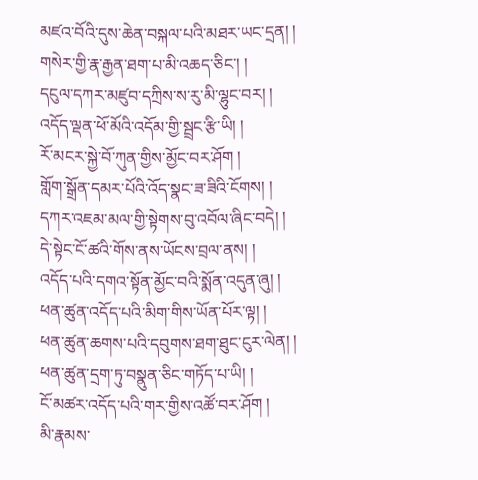མཛའ་བོའི་དུས་ཆེན་བསྐལ་པའི་མཐར་ཡང་དྲན། །
གསེར་གྱི་རྣ་རྒྱན་ཐག་པ་མི་འཆད་ཅིང་། །
དངུལ་དཀར་མཛུབ་དཀྲིས་ས་རུ་མི་ལྷུང་བར། །
འདོད་ལྡན་ཕོ་མོའི་འདོམ་གྱི་སྦྲང་རྩི་ཡི། །
རོ་མངར་སྐྱེ་བོ་ཀུན་གྱིས་མྱོང་བར་ཤོག །
གློག་སྒྲོན་དམར་པོའི་འོད་སྣང་ཟ་ཟིའི་ངོགས། །
དཀར་འཇམ་མལ་གྱི་སྟེགས་བུ་འབོལ་ཞིང་བདེ། །
དེ་སྟེང་ངོ་ཚའི་གོས་ནས་ཡོངས་བྲལ་ནས། །
འདོད་པའི་དགའ་སྟོན་མྱོང་བའི་སྨོན་འདུན་ཞུ། །
ཕན་ཚུན་འདོད་པའི་མིག་གིས་ཡོན་པོར་ལྟ། །
ཕན་ཚུན་ཆགས་པའི་དབུགས་ཐག་ཐུང་ངུར་ལེན། །
ཕན་ཚུན་དྲག་ཏུ་བསྣུན་ཅིང་གཏོད་པ་ཡི། །
ངོ་མཚར་འདོད་པའི་གར་གྱིས་འཚོ་བར་ཤོག །
མི་རྣམས་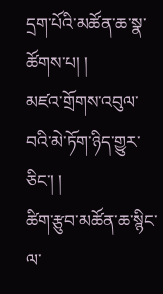དྲག་པོའི་མཚོན་ཆ་སྣ་ཚོགས་པ། །
མཛའ་གྲོགས་འབུལ་བའི་མེ་ཏོག་ཉིད་གྱུར་ཅིང་། །
ཚིག་རྩུབ་མཚོན་ཆ་སྙིང་ལ་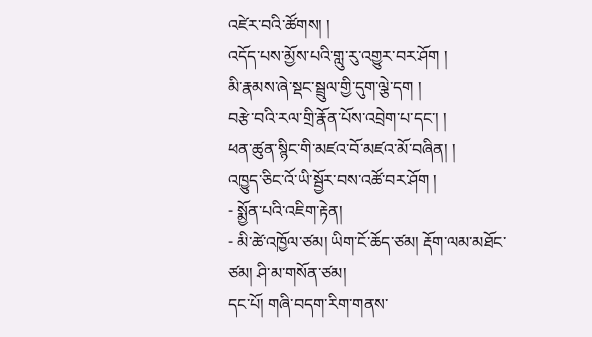འཛེར་བའི་ཚོགས། །
འདོད་པས་མྱོས་པའི་གླུ་རུ་འགྱུར་བར་ཤོག །
མི་རྣམས་ཞེ་སྡང་སྦྲུལ་གྱི་དུག་ལྕེ་དག །
བརྩེ་བའི་རལ་གྲི་རྣོན་པོས་འབྲེག་པ་དང་། །
ཕན་ཚུན་སྙིང་གི་མཛའ་བོ་མཛའ་མོ་བཞིན། །
འཁྱུད་ཅིང་འོ་ཡི་སྦྱོར་བས་འཚོ་བར་ཤོག །
- སྨྱོན་པའི་འཇིག་རྟེན།
- མི་ཚེ་འཁྱོལ་ཙམ། ཡིག་ངོ་ཆོད་ཙམ། རྡོག་ལམ་མཐོང་ཙམ། ཤི་མ་གསོན་ཙམ།
དང་པོ། གཞི་བདག་རིག་གནས་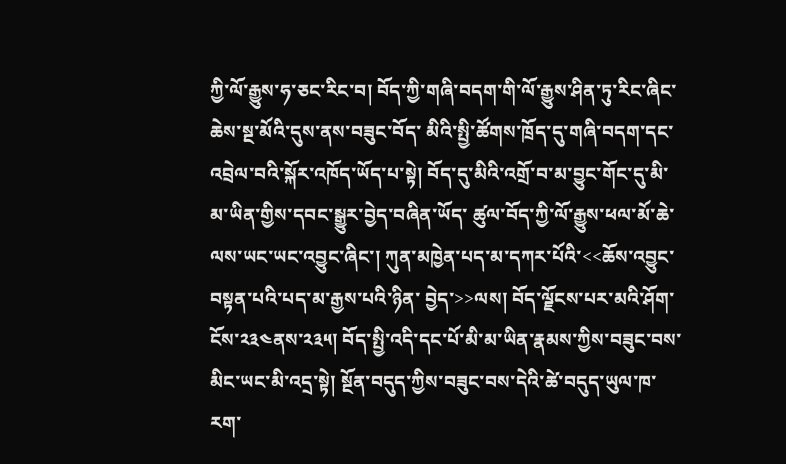ཀྱི་ལོ་རྒྱུས་ཧ་ཅང་རིང་བ། བོད་ཀྱི་གཞི་བདག་གི་ལོ་རྒྱུས་ཤིན་ཏུ་རིང་ཞིང་ཆེས་སྔ་མོའི་དུས་ནས་བཟུང་བོད་ མིའི་སྤྱི་ཚོགས་ཁྲོད་དུ་གཞི་བདག་དང་འབྲེལ་བའི་སྐོར་འཁོད་ཡོད་པ་སྟེ། བོད་དུ་མིའི་འགྲོ་བ་མ་བྱུང་གོང་དུ་མི་མ་ཡིན་གྱིས་དབང་སྒྱུར་བྱེད་བཞིན་ཡོད་ ཚུལ་བོད་ཀྱི་ལོ་རྒྱུས་ཕལ་མོ་ཆེ་ལས་ཡང་ཡང་འབྱུང་ཞིང་། ཀུན་མཁྱེན་པད་མ་དཀར་པོའི་<<ཆོས་འབྱུང་བསྟན་པའི་པད་མ་རྒྱས་པའི་ཉིན་ བྱེད་>>ལས། བོད་ལྗོངས་པར་མའི་ཤོག་ངོས་༢༣༤ནས་༢༣༥། བོད་སྤྱི་འདི་དང་པོ་མི་མ་ཡིན་རྣམས་ཀྱིས་བཟུང་བས་མིང་ཡང་མི་འདྲ་སྟེ། སྔོན་བདུད་ཀྱིས་བཟུང་བས་དེའི་ཚེ་བདུད་ཡུལ་ཁ་རག་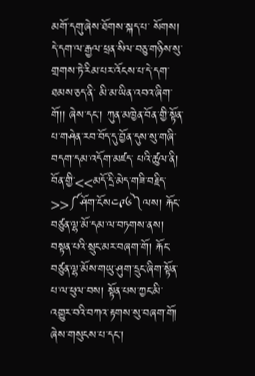མགོ་དགུ་ཞེས་ཐོགས་སྐད་པ་ སོགས། དེ་དག་ལ་རྒྱལ་ཕྲན་སིལ་བཅུ་གཉིས་སུ་གྲགས་ཏེ་རིམ་པར་འོངས་པ་དེ་དག་ཐམས་ཅད་ནི་ མི་མ་ཡིན་འབའ་ཞིག་གོ།། ཞེས་དང་། ཀུན་མཁྱེན་བོན་གྱི་སྟོན་པ་གཤེན་རབ་བོད་དུ་བྱོན་དུས་སུ་གཞི་བདག་དམ་འདོག་མཛད་ པའི་ཚུལ་ནི། བོན་གྱི་<<མདོ་དྲི་མེད་གཟི་བརྗིད་>>༼ཤོག་ངོས༤༩༦༽ལས། རྐོང་བཙུན་ལྷ་མོ་དམ་ལ་བཏགས་ནས། བསྟན་པའི་སྲུང་མར་བཞག་གོ། རྐོང་བཙུན་ལྷ་མོས་གཡུ་ཤུག་དྲུང་ཞིག་སྟོན་པ་ལ་ཕུལ་བས། སྟོན་པས་ཀྱང་མི་འགྱུར་བའི་བཀའ་རྟགས་སུ་བཞག་གོ། ཞེས་གསུངས་པ་དང་།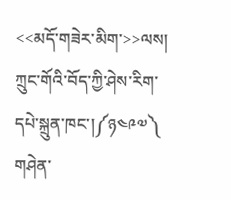<<མདོ་གཟེར་མིག་>>ལས། ཀྲུང་གོའི་བོད་ཀྱི་ཤེས་རིག་དཔེ་སྐྲུན་ཁང་།༼ཉ༤༩༧༽ གཤེན་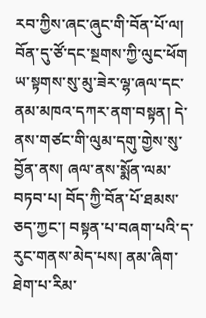རབ་ཀྱིས་ཞང་ཞུང་གི་བོན་པོ་ལ། བོན་དུ་ཙོ་དང་སྔགས་ཀྱི་ལུང་ཕོག ཡ་སྟགས་སུ་མུ་ཟེར་ལྷ་ཞལ་དང་ནམ་མཁའ་དཀར་ནག་བསྟན། དེ་ནས་གཙང་གི་ལུམ་དགུ་གྱེས་སུ་བྱོན་ནས། ཞལ་ནས་སྨོན་ལམ་བཏབ་པ། བོད་ཀྱི་བོན་པོ་ཐམས་ཅད་ཀྱང་། བསྟན་པ་བཞག་པའི་ད་རུང་གནས་མེད་པས། ནམ་ཞིག་ཐེག་པ་རིམ་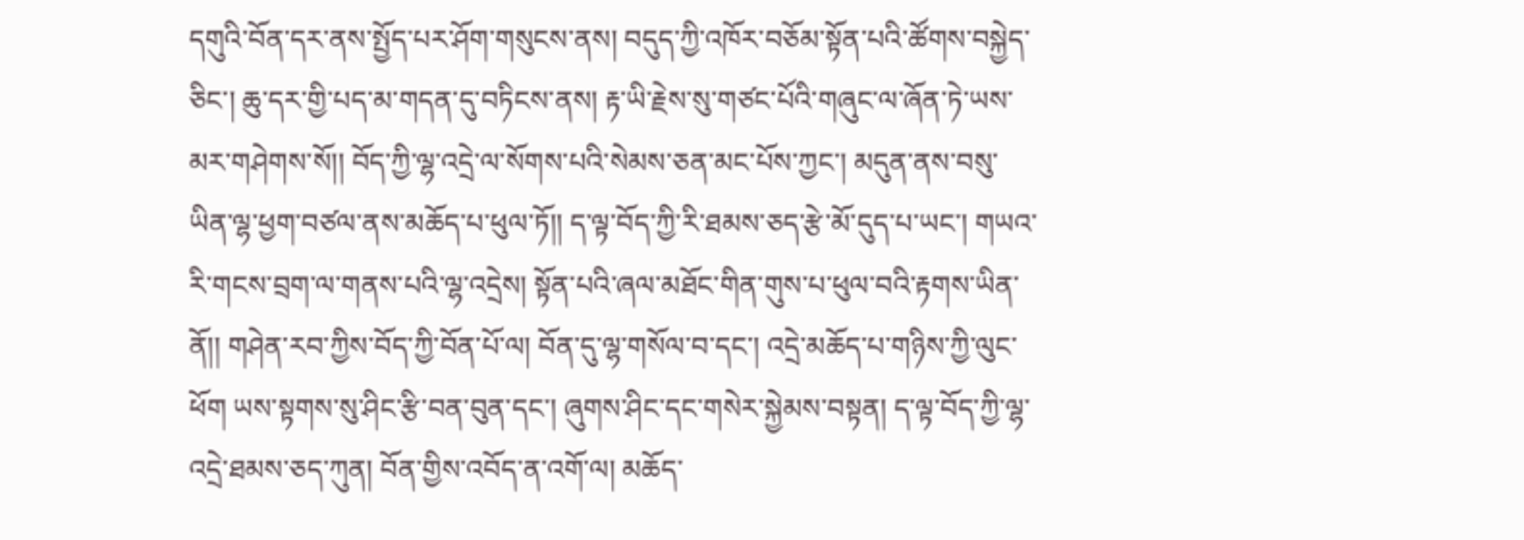དགུའི་བོན་དར་ནས་སྤྱོད་པར་ཤོག་གསུངས་ནས། བདུད་ཀྱི་འཁོར་བཅོམ་སྟོན་པའི་ཚོགས་བསྐྱེད་ཅིང་། ཆུ་དར་གྱི་པད་མ་གདན་དུ་བཏིངས་ནས། རྟ་ཡི་རྗེས་སུ་གཙང་པོའི་གཞུང་ལ་ཞོན་ཏེ་ཡས་མར་གཤེགས་སོ།། བོད་ཀྱི་ལྷ་འདྲེ་ལ་སོགས་པའི་སེམས་ཅན་མང་པོས་ཀྱང་། མདུན་ནས་བསུ་ཡིན་ལྷ་ཕྱག་བཙལ་ནས་མཆོད་པ་ཕུལ་ཏོ།། ད་ལྟ་བོད་ཀྱི་རི་ཐམས་ཅད་རྩེ་མོ་དུད་པ་ཡང་། གཡའ་རི་གངས་བྲག་ལ་གནས་པའི་ལྷ་འདྲེས། སྟོན་པའི་ཞལ་མཐོང་གིན་གུས་པ་ཕུལ་བའི་རྟགས་ཡིན་ནོ།། གཤེན་རབ་ཀྱིས་བོད་ཀྱི་བོན་པོ་ལ། བོན་དུ་ལྷ་གསོལ་བ་དང་། འདྲེ་མཆོད་པ་གཉིས་ཀྱི་ལུང་ཕོག ཡས་སྟགས་སུ་ཤིང་རྩི་བན་བུན་དང་། ཞུགས་ཤིང་དང་གསེར་སྐྱེམས་བསྟན། ད་ལྟ་བོད་ཀྱི་ལྷ་འདྲེ་ཐམས་ཅད་ཀུན། བོན་གྱིས་འབོད་ན་འགོ་ལ། མཆོད་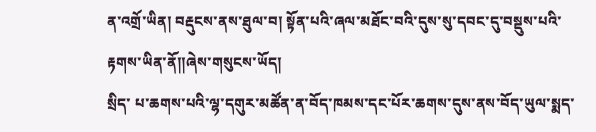ན་འགྲོ་ཡིན། བརྡུངས་ནས་ཐུལ་བ། སྟོན་པའི་ཞལ་མཐོང་བའི་དུས་སུ་དབང་དུ་བསྡུས་པའི་རྟགས་ཡིན་ནོ།།ཞེས་གསུངས་ཡོད།
སྲིད་ པ་ཆགས་པའི་ལྷ་དགུར་མཚོན་ན་བོད་ཁམས་དང་པོར་ཆགས་དུས་ནས་བོད་ཡུལ་སྨད་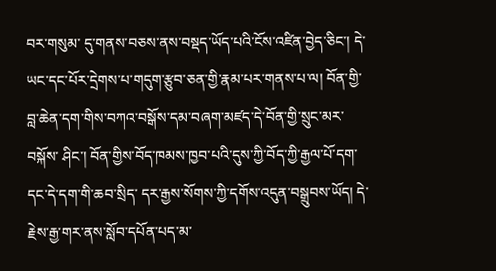བར་གསུམ་ དུ་གནས་བཅས་ནས་བསྡད་ཡོད་པའི་ངོས་འཛིན་བྱེད་ཅིང་། དེ་ཡང་དང་པོར་དྲེགས་པ་གདུག་རྩུབ་ཅན་གྱི་རྣམ་པར་གནས་པ་ལ། བོན་གྱི་བླ་ཆེན་དག་གིས་བཀའ་བསྒོས་དམ་བཞག་མཛད་དེ་བོན་གྱི་སྲུང་མར་བསྐོས་ ཤིང་། བོན་གྱིས་བོད་ཁམས་ཁྱབ་པའི་དུས་ཀྱི་བོད་ཀྱི་རྒྱལ་པོ་དག་དང་དེ་དག་གི་ཆབ་སྲིད་ དར་རྒྱས་སོགས་ཀྱི་དགོས་འདུན་བསྒྲུབས་ཡོད། དེ་རྗེས་རྒྱ་གར་ནས་སློབ་དཔོན་པད་མ་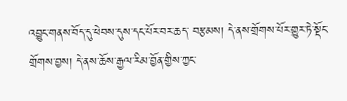འབྱུང་གནས་བོད་དུ་ཕེབས་དུས་དང་པོར་བར་ཆད་ བརྩམས། དེ་ནས་གྲོགས་པོར་གྱུར་ཏེ་སྡོང་གྲོགས་བྱས། དེ་ནས་ཆོས་རྒྱལ་རིམ་བྱོན་གྱིས་ཀྱང་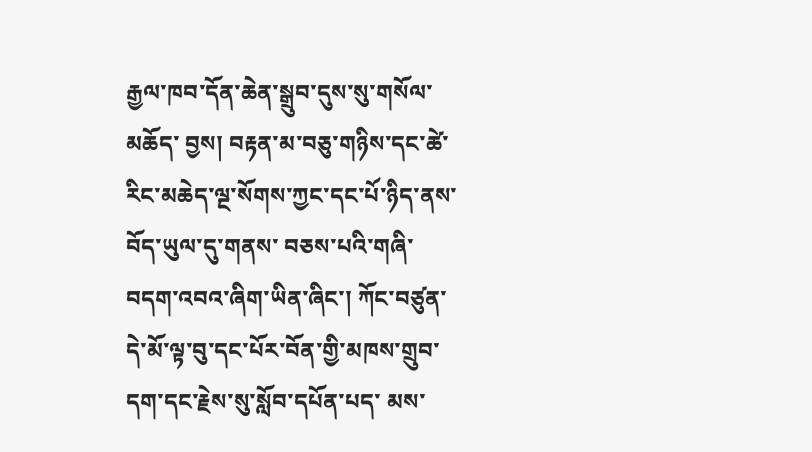རྒྱལ་ཁབ་དོན་ཆེན་སྒྲུབ་དུས་སུ་གསོལ་མཆོད་ བྱས། བརྟན་མ་བཅུ་གཉིས་དང་ཚེ་རིང་མཆེད་ལྔ་སོགས་ཀྱང་དང་པོ་ཉིད་ནས་བོད་ཡུལ་དུ་གནས་ བཅས་པའི་གཞི་བདག་འབའ་ཞིག་ཡིན་ཞིང་། ཀོང་བཙུན་དེ་མོ་ལྟ་བུ་དང་པོར་བོན་གྱི་མཁས་གྲུབ་དག་དང་རྗེས་སུ་སློབ་དཔོན་པད་ མས་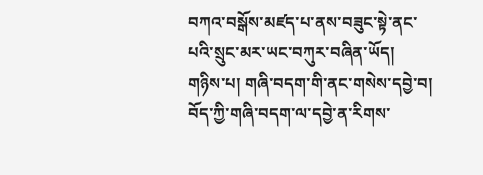བཀའ་བསྒོས་མཛད་པ་ནས་བཟུང་སྟེ་ནང་པའི་སྲུང་མར་ཡང་བཀུར་བཞིན་ཡོད།
གཉིས་པ། གཞི་བདག་གི་ནང་གསེས་དབྱེ་བ།
བོད་ཀྱི་གཞི་བདག་ལ་དབྱེ་ན་རིགས་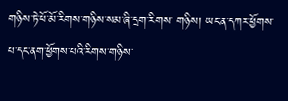གཉིས་ཏེ་ཕོ་མོ་རིགས་གཉིས་སམ་ཞི་དྲག་རིགས་ གཉིས། ཡང་ན་དཀར་ཕྱོགས་པ་དང་ནག་ཕྱོགས་པའི་རིགས་གཉིས་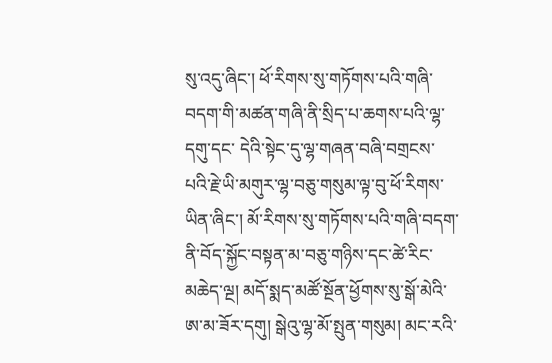སུ་འདུ་ཞིང་། ཕོ་རིགས་སུ་གཏོགས་པའི་གཞི་བདག་གི་མཚན་གཞི་ནི་སྲིད་པ་ཆགས་པའི་ལྷ་དགུ་དང་ དེའི་སྟེང་དུ་ལྷ་གཞན་བཞི་བགྲངས་པའི་རྗེ་ཡི་མགུར་ལྷ་བཅུ་གསུམ་ལྟ་བུ་ཕོ་རིགས་ ཡིན་ཞིང་། མོ་རིགས་སུ་གཏོགས་པའི་གཞི་བདག་ནི་བོད་སྐྱོང་བསྟན་མ་བཅུ་གཉིས་དང་ཚེ་རིང་ མཆེད་ལྔ། མདོ་སྨད་མཚོ་སྔོན་ཕྱོགས་སུ་སྒོ་མེའི་ཨ་མ་ཟོར་དགུ། སྒེའུ་ལྷ་མོ་སྤུན་གསུམ། མང་རའི་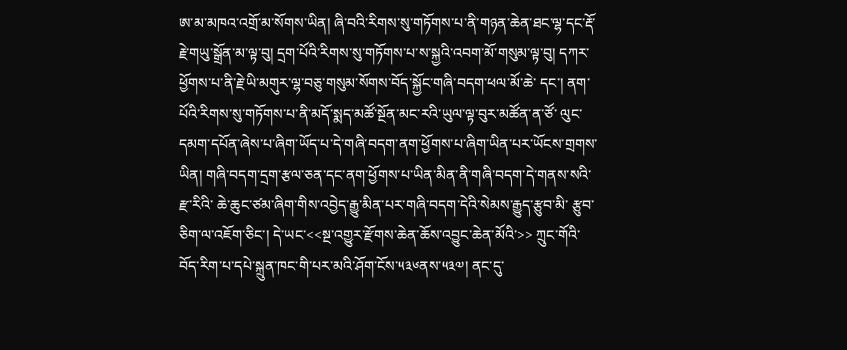ཨ་མ་མཁའ་འགྲོ་མ་སོགས་ཡིན། ཞི་བའི་རིགས་སུ་གཏོགས་པ་ནི་གཉན་ཆེན་ཐང་ལྷ་དང་རྡོ་རྗེ་གཡུ་སྒྲོན་མ་ལྟ་བུ། དྲག་པོའི་རིགས་སུ་གཏོགས་པ་ས་སྐྱའི་འབག་མོ་གསུམ་ལྟ་བུ། དཀར་ཕྱོགས་པ་ནི་རྗེ་ཡི་མགུར་ལྷ་བཅུ་གསུམ་སོགས་བོད་སྐྱོང་གཞི་བདག་ཕལ་མོ་ཆེ་ དང་། ནག་པོའི་རིགས་སུ་གཏོགས་པ་ནི་མདོ་སྨད་མཚོ་སྔོན་མང་རའི་ཡུལ་ལྟ་བུར་མཚོན་ན་ཙོ་ ལུང་དམག་དཔོན་ཞེས་པ་ཞིག་ཡོད་པ་དེ་གཞི་བདག་ནག་ཕྱོགས་པ་ཞིག་ཡིན་པར་ཡོངས་གྲགས་ ཡིན། གཞི་བདག་དྲག་རྩལ་ཅན་དང་ནག་ཕྱོགས་པ་ཡིན་མིན་ནི་གཞི་བདག་དེ་གནས་སའི་རྫ་རིའི་ ཆེ་ཆུང་ཙམ་ཞིག་གིས་འབྱེད་རྒྱུ་མིན་པར་གཞི་བདག་དེའི་སེམས་རྒྱུད་རྩུབ་མི་ རྩུབ་ཅིག་ལ་འཇོག་ཅིང་། དེ་ཡང་<<སྔ་འགྱུར་རྫོགས་ཆེན་ཆོས་འབྱུང་ཆེན་མོའི་>> ཀྲུང་གོའི་བོད་རིག་པ་དཔེ་སྐྲུན་ཁང་གི་པར་མའི་ཤོག་ངོས་༥༣༦ནས་༥༣༧། ནང་དུ་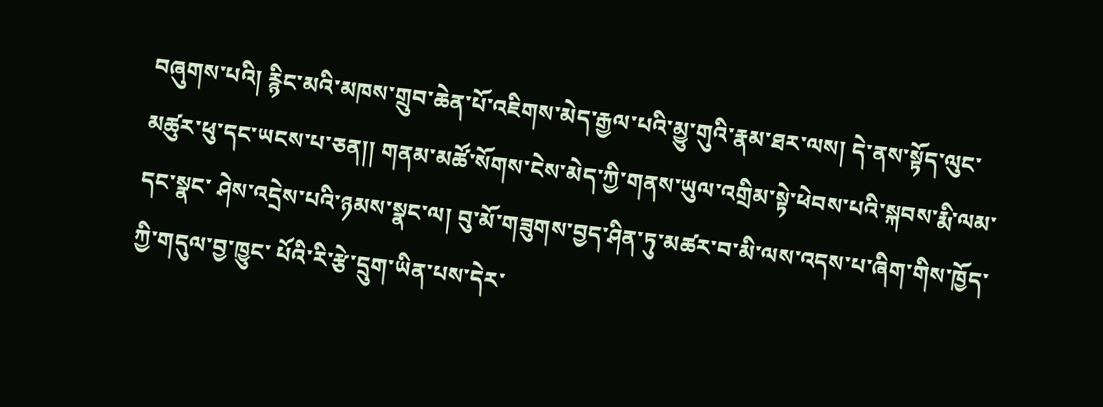བཞུགས་པའི། རྙིང་མའི་མཁས་གྲུབ་ཆེན་པོ་འཇིགས་མེད་རྒྱལ་པའི་མྱུ་གུའི་རྣམ་ཐར་ལས། དེ་ནས་སྟོད་ལུང་མཚུར་ཕུ་དང་ཡངས་པ་ཅན།། གནམ་མཚོ་སོགས་ངེས་མེད་ཀྱི་གནས་ཡུལ་འགྲིམ་སྟེ་ཕེབས་པའི་སྐབས་རྨི་ལམ་དང་སྣང་ ཤེས་འདྲེས་པའི་ཉམས་སྣང་ལ། བུ་མོ་གཟུགས་བྱད་ཤིན་ཏུ་མཚར་བ་མི་ལས་འདས་པ་ཞིག་གིས་ཁྱོད་ཀྱི་གདུལ་བྱ་ཁྱུང་ པོའི་རི་རྩེ་དྲུག་ཡིན་པས་དེར་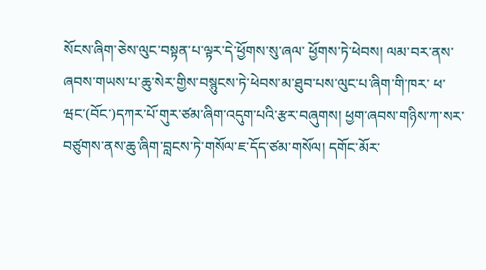སོངས་ཞིག་ཅེས་ལུང་བསྟན་པ་ལྟར་དེ་ཕྱོགས་སུ་ཞལ་ ཕྱོགས་ཏེ་ཕེབས། ལམ་བར་ནས་ཞབས་གཡས་པ་ཆུ་སེར་གྱིས་བསྙུངས་ཏེ་ཕེབས་མ་ཐུབ་པས་ལུང་པ་ཞིག་གི་ཁར་ ཕ་ཝང་(བོང་)དཀར་པོ་གུར་ཙམ་ཞིག་འདུག་པའི་རྩར་བཞུགས། ཕྱག་ཞབས་གཉིས་ཀ་སར་བཙུགས་ནས་ཆུ་ཞིག་བླངས་ཏེ་གསོལ་ཇ་དོད་ཙམ་གསོལ། དགོང་མོར་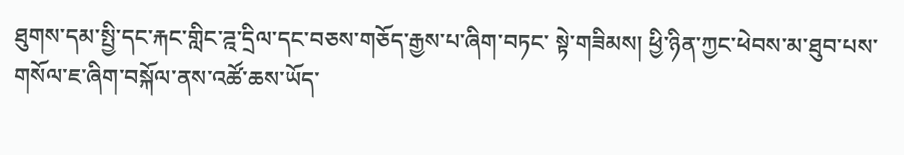ཐུགས་དམ་སྤྱི་དང་རྐང་གླིང་ཌྰ་དྲིལ་དང་བཅས་གཅོད་རྒྱས་པ་ཞིག་བཏང་ སྟེ་གཟིམས། ཕྱི་ཉིན་ཀྱང་ཕེབས་མ་ཐུབ་པས་གསོལ་ཇ་ཞིག་བསྐོལ་ནས་འཚོ་ཆས་ཡོད་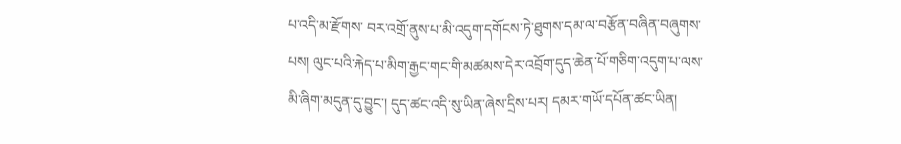པ་འདི་མ་རྫོགས་ བར་འགྲོ་ནུས་པ་མི་འདུག་དགོངས་ཏེ་ཐུགས་དམ་ལ་བརྩོན་བཞིན་བཞུགས་པས། ལུང་པའི་རྐེད་པ་མིག་རྒྱང་གང་གི་མཚམས་དེར་འབྲོག་དུད་ཆེན་པོ་གཅིག་འདུག་པ་ལས་ མི་ཞིག་མདུན་དུ་བྱུང་། དུད་ཚང་འདི་སུ་ཡིན་ཞེས་དྲིས་པར། དམར་གཡོ་དཔོན་ཚང་ཡིན།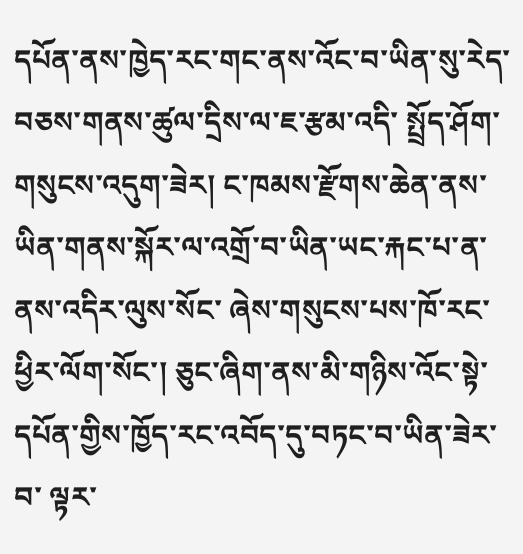དཔོན་ནས་ཁྱེད་རང་གང་ནས་འོང་བ་ཡིན་སུ་རེད་བཅས་གནས་ཚུལ་དྲིས་ལ་ཇ་རྩམ་འདི་ སྤྲོད་ཤོག་གསུངས་འདུག་ཟེར། ང་ཁམས་རྫོགས་ཆེན་ནས་ཡིན་གནས་སྐོར་ལ་འགྲོ་བ་ཡིན་ཡང་རྐང་པ་ན་ནས་འདིར་ལུས་སོང་ ཞེས་གསུངས་པས་ཁོ་རང་ཕྱིར་ལོག་སོང་། ཅུང་ཞིག་ནས་མི་གཉིས་འོང་སྟེ་དཔོན་གྱིས་ཁྱོད་རང་འབོད་དུ་བཏང་བ་ཡིན་ཟེར་བ་ ལྟར་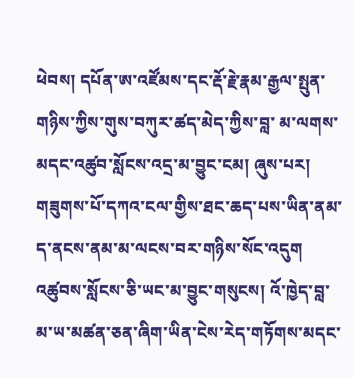ཕེབས། དཔོན་ཨ་འཛོམས་དང་རྡོ་རྗེ་རྣམ་རྒྱལ་སྤུན་གཉིས་ཀྱིས་གུས་བཀུར་ཚད་མེད་ཀྱིས་བླ་ མ་ལགས་མདང་འཚུབ་སློངས་འདྲ་མ་བྱུང་ངམ། ཞུས་པར། གཟུགས་པོ་དཀའ་ངལ་གྱིས་ཐང་ཆད་པས་ཡིན་ནམ་ད་ནངས་ནམ་མ་ལངས་བར་གཉིས་སོང་འདུག འཚུབས་སློངས་ཅི་ཡང་མ་བྱུང་གསུངས། འོ་ཁྱེད་བླ་མ་ཡ་མཚན་ཅན་ཞིག་ཡིན་ངེས་རེད་གཏོགས་མདང་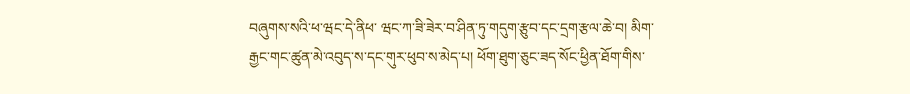བཞུགས་སའི་ཕ་ཝང་དེ་ནིཕ་ ཝང་ཀ་ཟི་ཟེར་བ་ཤིན་ཏུ་གདུག་རྩུབ་དང་དྲག་རྩལ་ཆེ་བ། མིག་རྒྱང་གང་ཚུན་མེ་འབུད་ས་དང་གུར་ཕུབ་ས་མེད་པ། ཕོག་ཐུག་ཅུང་ཟད་སོང་ཕྱིན་ཐོག་གིས་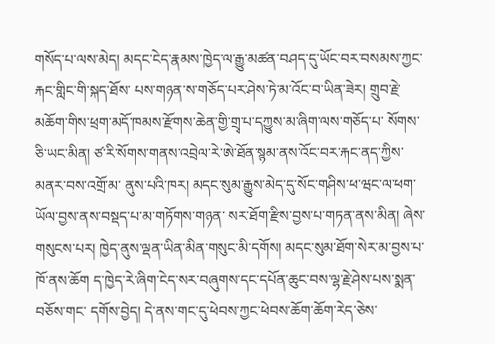གསོད་པ་ལས་མེད། མདང་ངེད་རྣམས་ཁྱེད་ལ་རྒྱུ་མཚན་བཤད་དུ་ཡོང་བར་བསམས་ཀྱང་རྐང་གླིང་གི་སྐད་ཐོས་ པས་གཉན་ས་གཅོད་པར་ཤེས་ཏེ་མ་འོང་བ་ཡིན་ཟེར། གྲུབ་རྗེ་མཆོག་གིས་ཕྲག་མདོ་ཁམས་རྫོགས་ཆེན་གྱི་གྲྭ་པ་དཀྱུས་མ་ཞིག་ལས་གཅོད་པ་ སོགས་ཅི་ཡང་མིན། ཙ་རི་སོགས་གནས་འབྲེལ་རེ་ཨེ་ཐོན་སྙམ་ནས་འོང་བར་རྐང་ནད་ཀྱིས་མནར་བས་འགྲོ་མ་ ནུས་པའི་ཁར། མདང་སུམ་རྒྱུས་མེད་དུ་སོང་གཤིས་ཕ་ཝང་ལ་ཕག་ཡོལ་བྱས་ནས་བསྡད་པ་མ་གཏོགས་གཉན་ སར་ཐོག་རྫིས་བྱས་པ་གཏན་ནས་མིན། ཞེས་གསུངས་པར། ཁྱེད་ནུས་ལྡན་ཡིན་མིན་གསུང་མི་དགོས། མདང་སུམ་ཐོག་སེར་མ་བྱས་པ་ཁོ་ནས་ཆོག ད་ཁྱེད་རེ་ཞིག་ངེད་སར་བཞུགས་དང་དཔོན་ཆུང་བས་ལྷ་རྗེ་ཤེས་པས་སྨན་བཅོས་གང་ དགོས་བྱེད། དེ་ནས་གང་དུ་ཕེབས་ཀྱང་ཕེབས་ཆོག་ཆོག་རེད་ཅེས་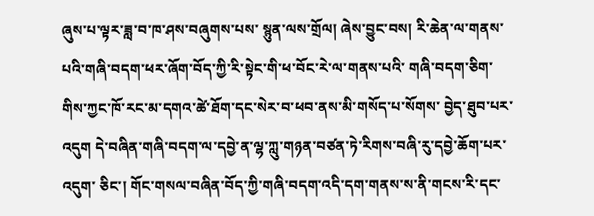ཞུས་པ་ལྟར་ཟླ་བ་ཁ་ཤས་བཞུགས་པས་ སྙུན་ལས་གྲོལ། ཞེས་བྱུང་བས། རི་ཆེན་ལ་གནས་པའི་གཞི་བདག་ཕར་ཞོག་བོད་ཀྱི་རི་སྟེང་གི་ཕ་བོང་རེ་ལ་གནས་པའི་ གཞི་བདག་ཅིག་གིས་ཀྱང་ཁོ་རང་མ་དགའ་ཚེ་ཐོག་དང་སེར་བ་ཕབ་ནས་མི་གསོད་པ་སོགས་ བྱེད་ཐུབ་པར་འདུག དེ་བཞིན་གཞི་བདག་ལ་དབྱེ་ན་ལྷ་ཀླུ་གཉན་བཙན་ཏེ་རིགས་བཞི་རུ་དབྱེ་ཆོག་པར་འདུག་ ཅིང་། གོང་གསལ་བཞིན་བོད་ཀྱི་གཞི་བདག་འདི་དག་གནས་ས་ནི་གངས་རི་དང་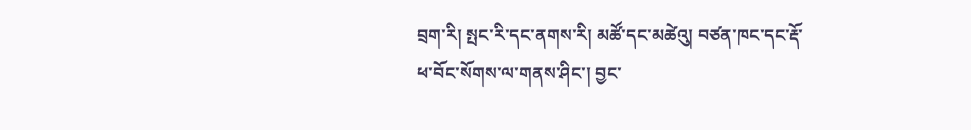བྲག་རི། སྤང་རི་དང་ནགས་རི། མཚོ་དང་མཚེའུ། བཙན་ཁང་དང་རྡོ་ཕ་བོང་སོགས་ལ་གནས་ཤིང་། བྱང་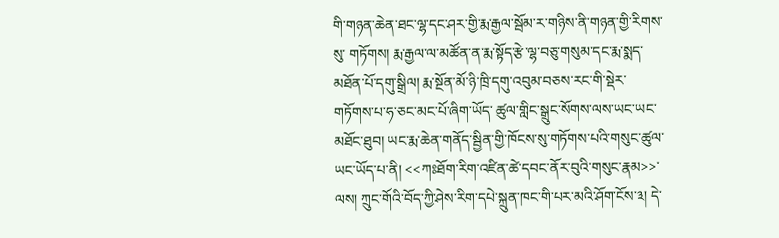གི་གཉན་ཆེན་ཐང་ལྷ་དང་ཤར་གྱི་རྨ་རྒྱལ་སྦོམ་ར་གཉིས་ནི་གཉན་གྱི་རིགས་སུ་ གཏོགས། རྨ་རྒྱལ་ལ་མཚོན་ན་རྨ་སྟོད་རྩེ་ལྷ་བཅུ་གསུམ་དང་རྨ་སྨད་མཐོན་པོ་དགུ་སྒྲིལ། རྨ་སྔོན་མོ་ཉི་ཁྲི་དགུ་འབུམ་བཅས་རང་གི་སྡེར་གཏོགས་པ་ཧ་ཅང་མང་པོ་ཞིག་ཡོད་ ཚུལ་གླིང་སྒྲུང་སོགས་ལས་ཡང་ཡང་མཐོང་ཐུབ། ཡང་རྨ་ཆེན་གནོད་སྦྱིན་གྱི་ཁོངས་སུ་གཏོགས་པའི་གསུང་ཚུལ་ཡང་ཡོད་པ་ནི། <<ཀཿཐོག་རིག་འཛིན་ཚེ་དབང་ནོར་བུའི་གསུང་རྣམ>>་ལས། ཀྲུང་གོའི་བོད་ཀྱི་ཤེས་རིག་དཔེ་སྐྲུན་ཁང་གི་པར་མའི་ཤོག་ངོས་༣། དེ་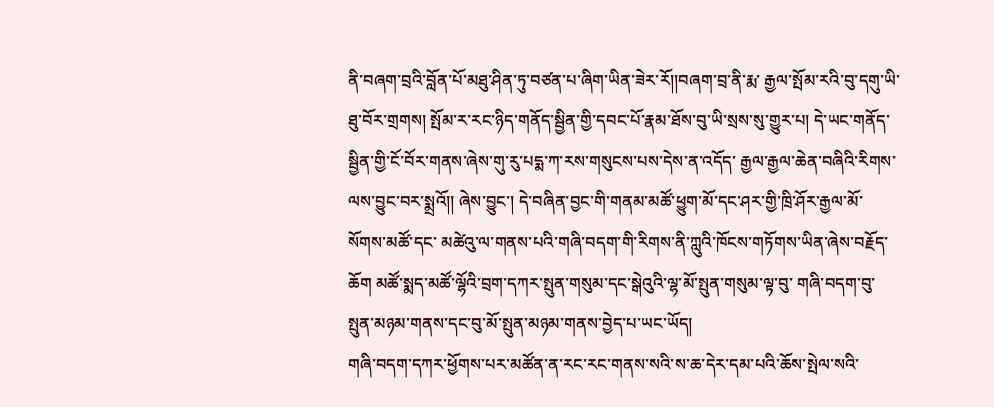ནི་བཞག་བྲའི་བློན་པོ་མཐུ་ཤིན་ཏུ་བཙན་པ་ཞིག་ཡིན་ཟེར་རོ།།བཞག་བྲ་ནི་རྨ་ རྒྱལ་སྤོམ་རའི་བུ་དགུ་ཡི་ཐུ་བོར་གྲགས། སྤོམ་ར་རང་ཉིད་གནོད་སྦྱིན་གྱི་དབང་པོ་རྣམ་ཐོས་བུ་ཡི་སྲས་སུ་གྱུར་པ། དེ་ཡང་གནོད་སྦྱིན་གྱི་ངོ་བོར་གནས་ཞེས་གུ་རུ་པདྨ་ཀ་རས་གསུངས་པས་དེས་ན་འདོད་ རྒྱལ་རྒྱལ་ཆེན་བཞིའི་རིགས་ལས་བྱུང་བར་སྨྲའོ།། ཞེས་བྱུང་། དེ་བཞིན་བྱང་གི་གནམ་མཚོ་ཕྱུག་མོ་དང་ཤར་གྱི་ཁྲི་ཤོར་རྒྱལ་མོ་སོགས་མཚོ་དང་ མཚེའུ་ལ་གནས་པའི་གཞི་བདག་གི་རིགས་ནི་ཀླུའི་ཁོངས་གཏོགས་ཡིན་ཞེས་བརྗོད་ཆོག མཚོ་སྨད་མཚོ་ལྷོའི་བྲག་དཀར་སྤུན་གསུམ་དང་སྒེའུའི་ལྷ་མོ་སྤུན་གསུམ་ལྟ་བུ་ གཞི་བདག་བུ་སྤུན་མཉམ་གནས་དང་བུ་མོ་སྤུན་མཉམ་གནས་བྱེད་པ་ཡང་ཡོད།
གཞི་བདག་དཀར་ཕྱོགས་པར་མཚོན་ན་རང་རང་གནས་སའི་ས་ཆ་དེར་དམ་པའི་ཆོས་སྤེལ་སའི་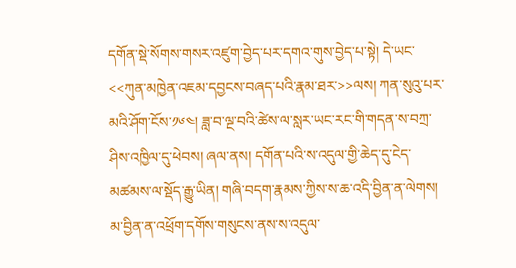དགོན་སྡེ་སོགས་གསར་འཛུག་བྱེད་པར་དགའ་གུས་བྱེད་པ་སྟེ། དེ་ཡང་<<ཀུན་མཁྱེན་འཇམ་དབྱངས་བཞད་པའི་རྣམ་ཐར་>>ལས། ཀན་སུའུ་པར་མའི་ཤོག་ངོས་༡༦༤། ཟླ་བ་ལྔ་བའི་ཚེས་ལ་སླར་ཡང་རང་གི་གདན་ས་བཀྲ་ཤིས་འཁྱིལ་དུ་ཕེབས། ཞལ་ནས། དགོན་པའི་ས་འདུལ་གྱི་ཆེད་དུ་ངེད་མཚམས་ལ་སྡོད་རྒྱུ་ཡིན། གཞི་བདག་རྣམས་ཀྱིས་ས་ཆ་འདི་བྱིན་ན་ལེགས། མ་བྱིན་ན་འཕྲོག་དགོས་གསུངས་ནས་ས་འདུལ་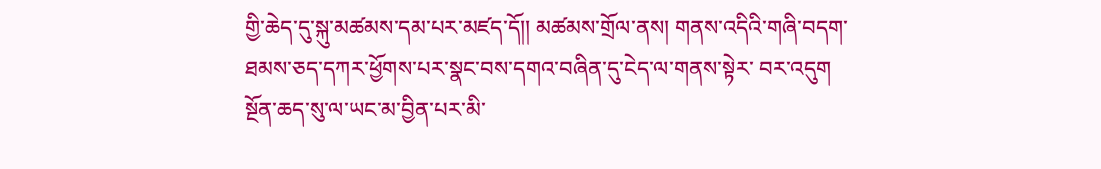གྱི་ཆེད་དུ་སྐུ་མཚམས་དམ་པར་མཛད་དོ།། མཚམས་གྲོལ་ནས། གནས་འདིའི་གཞི་བདག་ཐམས་ཅད་དཀར་ཕྱོགས་པར་སྣང་བས་དགའ་བཞིན་དུ་ངེད་ལ་གནས་སྟེར་ བར་འདུག སྔོན་ཆད་སུ་ལ་ཡང་མ་བྱིན་པར་མི་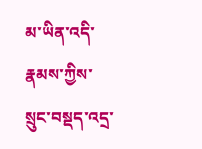མ་ཡིན་འདི་རྣམས་ཀྱིས་སྲུང་བསྡད་འདྲ་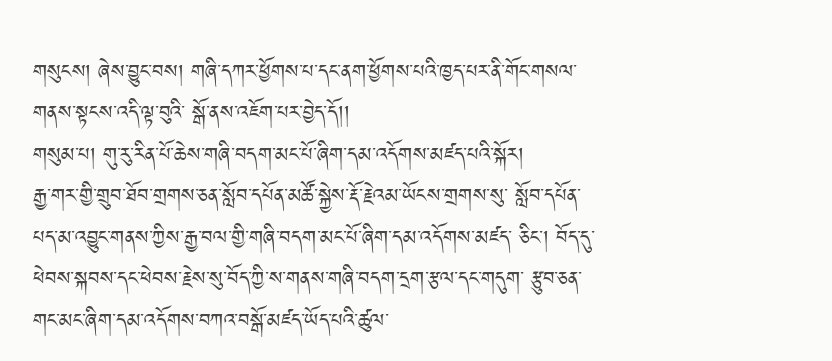གསུངས། ཞེས་བྱུང་བས། གཞི་དཀར་ཕྱོགས་པ་དང་ནག་ཕྱོགས་པའི་ཁྱད་པར་ནི་གོང་གསལ་གནས་སྟངས་འདི་ལྟ་བུའི་ སྒོ་ནས་འཇོག་པར་བྱེད་དོ།།
གསུམ་པ། གུ་རུ་རིན་པོ་ཆེས་གཞི་བདག་མང་པོ་ཞིག་དམ་འདོགས་མཛད་པའི་སྐོར།
རྒྱ་གར་གྱི་གྲུབ་ཐོབ་གྲགས་ཅན་སློབ་དཔོན་མཚོ་སྐྱེས་རྡོ་རྗེའམ་ཡོངས་གྲགས་སུ་ སློབ་དཔོན་པད་མ་འབྱུང་གནས་ཀྱིས་རྒྱ་བལ་གྱི་གཞི་བདག་མང་པོ་ཞིག་དམ་འདོགས་མཛད་ ཅིང་། བོད་དུ་ཕེབས་སྐབས་དང་ཕེབས་རྗེས་སུ་བོད་ཀྱི་ས་གནས་གཞི་བདག་དྲག་རྩལ་དང་གདུག་ རྩུབ་ཅན་གང་མང་ཞིག་དམ་འདོགས་བཀའ་བསྒོ་མཛད་ཡོད་པའི་ཚུལ་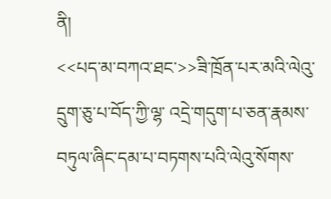ནི།
<<པད་མ་བཀའ་ཐང་>>ཟི་ཁྲོན་པར་མའི་ལེའུ་དྲུག་ཅུ་པ་བོད་ཀྱི་ལྷ་ འདྲེ་གདུག་པ་ཅན་རྣམས་བཏུལ་ཞིང་དམ་པ་བཏགས་པའི་ལེའུ་སོགས་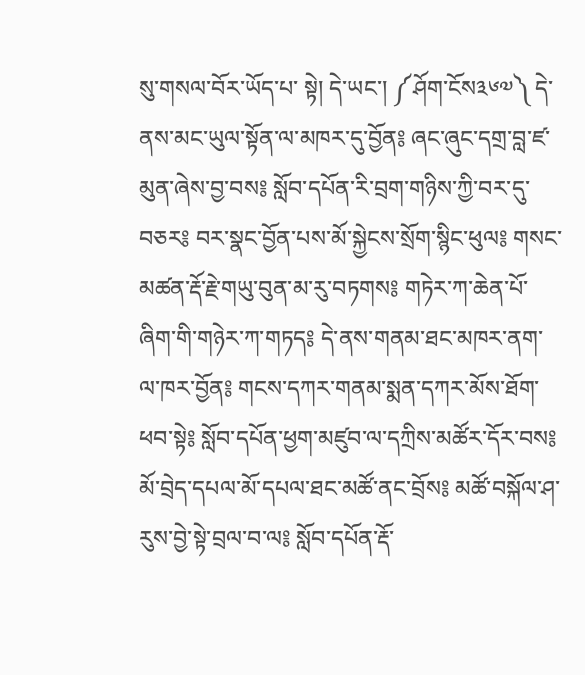སུ་གསལ་བོར་ཡོད་པ་ སྟེ། དེ་ཡང་། ༼ཤོག་ངོས༣༦༧༽ དེ་ནས་མང་ཡུལ་སྟོན་ལ་མཁར་དུ་བྱོན༔ ཞང་ཞུང་དགྲ་བླ་ཛ་མུན་ཞེས་བྱ་བས༔ སློབ་དཔོན་རི་བྲག་གཉིས་ཀྱི་བར་དུ་བཅར༔ བར་སྣང་བྱོན་པས་མོ་སྐྱེངས་སྲོག་སྙིང་ཕུལ༔ གསང་མཚན་རྡོ་རྗེ་གཡུ་བུན་མ་རུ་བཏགས༔ གཏེར་ཀ་ཆེན་པོ་ཞིག་གི་གཉེར་ཀ་གཏད༔ དེ་ནས་གནམ་ཐང་མཁར་ནག་ལ་ཁར་བྱོན༔ གངས་དཀར་གནམ་སྨན་དཀར་མོས་ཐོག་ཕབ་སྟེ༔ སློབ་དཔོན་ཕྱག་མཛུབ་ལ་དཀྲིས་མཚོར་དོར་བས༔ མོ་བྲེད་དཔལ་མོ་དཔལ་ཐང་མཚོ་ནང་བྲོས༔ མཚོ་བསྐོལ་ཤ་རུས་བྱེ་སྟེ་བྲལ་བ་ལ༔ སློབ་དཔོན་རྡོ་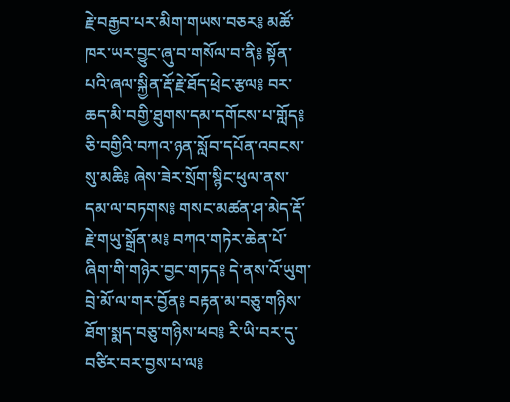རྗེ་བརྒྱབ་པར་མིག་གཡས་བཅར༔ མཚོ་ཁར་ཡར་བྱུང་ཞུ་བ་གསོལ་བ་ནི༔ སྟོན་པའི་ཞལ་སྐྱིན་རྡོ་རྗེ་ཐོད་ཕྲེང་རྩལ༔ བར་ཆད་མི་བགྱི་ཐུགས་དམ་དགོངས་པ་གློད༔ ཅི་བགྱིའི་བཀའ་ཉན་སློབ་དཔོན་འབངས་སུ་མཆི༔ ཞེས་ཟེར་སྲོག་སྙིང་ཕུལ་ནས་དམ་ལ་བཏགས༔ གསང་མཚན་ཤ་མེད་རྡོ་རྗེ་གཡུ་སྒྲོན་མ༔ བཀའ་གཏེར་ཆེན་པོ་ཞིག་གི་གཉེར་བྱང་གཏད༔ དེ་ནས་འོ་ཡུག་བྲེ་མོ་ལ་གར་བྱོན༔ བརྟན་མ་བཅུ་གཉིས་ཐོག་སྨད་བཅུ་གཉིས་ཕབ༔ རི་ཡི་བར་དུ་བཙིར་བར་བྱས་པ་ལ༔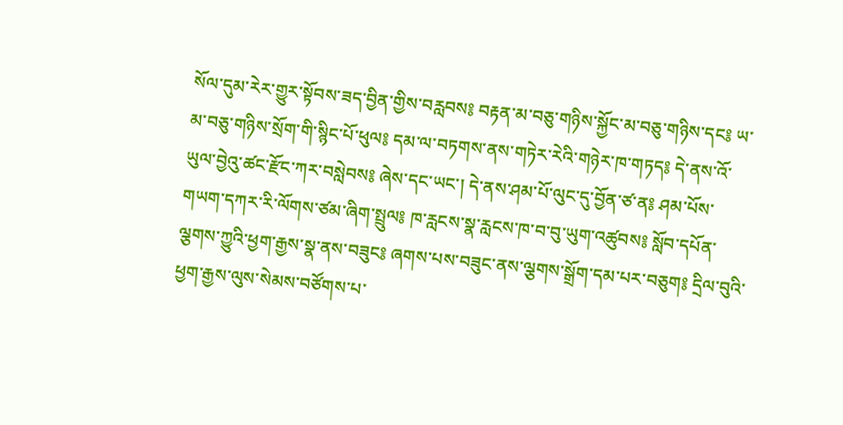སོལ་དུམ་རེར་གྱུར་སྟོབས་ཟད་བྱིན་གྱིས་བརླབས༔ བརྟན་མ་བཅུ་གཉིས་སྐྱོང་མ་བཅུ་གཉིས་དང༔ ཡ་མ་བཅུ་གཉིས་སྲོག་གི་སྙིང་པོ་ཕུལ༔ དམ་ལ་བཏགས་ནས་གཏེར་རེའི་གཉེར་ཁ་གཏད༔ དེ་ནས་འོ་ཡུལ་བྱེའུ་ཚང་རྫོང་ཀར་བསླེབས༔ ཞེས་དང་ཡང་། དེ་ནས་ཤམ་པོ་ལུང་དུ་བྱོན་ཙ་ན༔ ཤམ་པོས་གཡག་དཀར་རི་ལོགས་ཙམ་ཞིག་སྤྲུལ༔ ཁ་རླངས་སྣ་རླངས་ཁ་བ་བུ་ཡུག་འཚུབས༔ སློབ་དཔོན་ལྕགས་ཀྱུའི་ཕྱག་རྒྱས་སྣ་ནས་བཟུང༔ ཞགས་པས་བཟུང་ནས་ལྕགས་སྒྲོག་དམ་པར་བཅུག༔ དྲིལ་བུའི་ཕྱག་རྒྱས་ལུས་སེམས་བཙོགས་པ་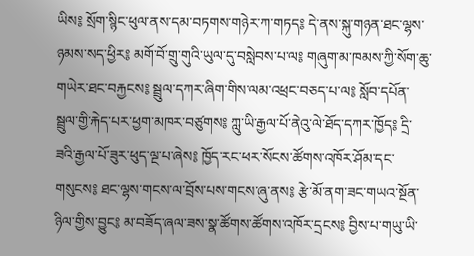ཡིས༔ སྲོག་སྙིང་ཕུལ་ནས་དམ་བཏགས་གཉེར་ཀ་གཏད༔ དེ་ནས་སྐུ་གཉན་ཐང་ལྷས་ཉམས་སད་ཕྱིར༔ མགོ་བོ་གྲུ་གུའི་ཡུལ་དུ་བསླེབས་པ་ལ༔ གཞུག་མ་ཁམས་ཀྱི་སོག་ཆུ་གཡེར་ཐང་བརྐྱངས༔ སྦྲུལ་དཀར་ཞིག་གིས་ལམ་འཕྲང་བཅད་པ་ལ༔ སློབ་དཔོན་སྦྲུལ་གྱི་རྐེད་པར་ཕྱག་མཁར་བཙུགས༔ ཀླུ་ཡི་རྒྱལ་པོ་ནེའུ་ལེ་ཐོད་དཀར་ཁྱོད༔ དྲི་ཟའི་རྒྱལ་པོ་ཟུར་ཕུད་ལྔ་པ་ཞེས༔ ཁྱོད་རང་ཕར་སོངས་ཚོགས་འཁོར་ཤོམ་དང་གསུངས༔ ཐང་ལྷས་གངས་ལ་བྲོས་པས་གངས་ཞུ་ནས༔ རྩེ་མོ་ནག་ཟང་གཡའ་སྔོན་ཉིལ་གྱིས་བྱུང༔ མ་བཟོད་ཞལ་ཟས་སྣ་ཚོགས་ཚོགས་འཁོར་དྲངས༔ བྱིས་པ་གཡུ་ཡི་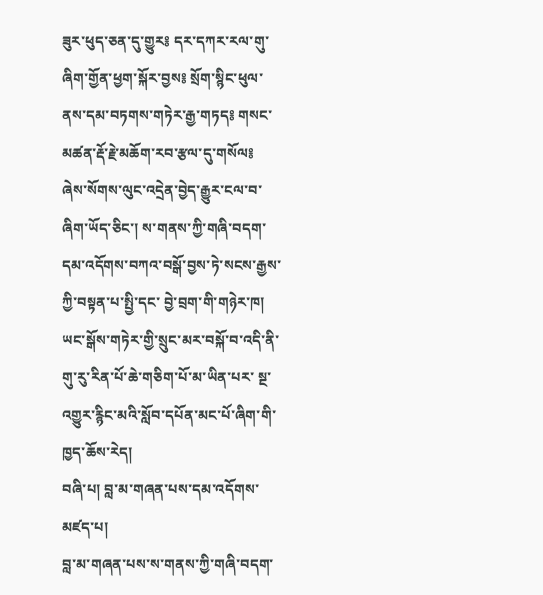ཟུར་ཕུད་ཅན་དུ་གྱུར༔ དར་དཀར་རལ་གུ་ཞིག་གྱོན་ཕྱག་སྐོར་བྱས༔ སྲོག་སྙིང་ཕུལ་ནས་དམ་བཏགས་གཏེར་རྒྱ་གཏད༔ གསང་མཚན་རྡོ་རྗེ་མཆོག་རབ་རྩལ་དུ་གསོལ༔ ཞེས་སོགས་ལུང་འདྲེན་བྱེད་རྒྱུར་ངལ་བ་ཞིག་ཡོད་ཅིང་། ས་གནས་ཀྱི་གཞི་བདག་དམ་འདོགས་བཀའ་བསྒོ་བྱས་ཏེ་སངས་རྒྱས་ཀྱི་བསྟན་པ་སྤྱི་དང་ བྱེ་བྲག་གི་གཉེར་ཁ། ཡང་སྒོས་གཏེར་གྱི་སྲུང་མར་བསྐོ་བ་འདི་ནི་གུ་རུ་རིན་པོ་ཆེ་གཅིག་པོ་མ་ཡིན་པར་ སྔ་འགྱུར་རྙིང་མའི་སློབ་དཔོན་མང་པོ་ཞིག་གི་ཁྱད་ཆོས་རེད།
བཞི་པ། བླ་མ་གཞན་པས་དམ་འདོགས་མཛད་པ།
བླ་མ་གཞན་པས་ས་གནས་ཀྱི་གཞི་བདག་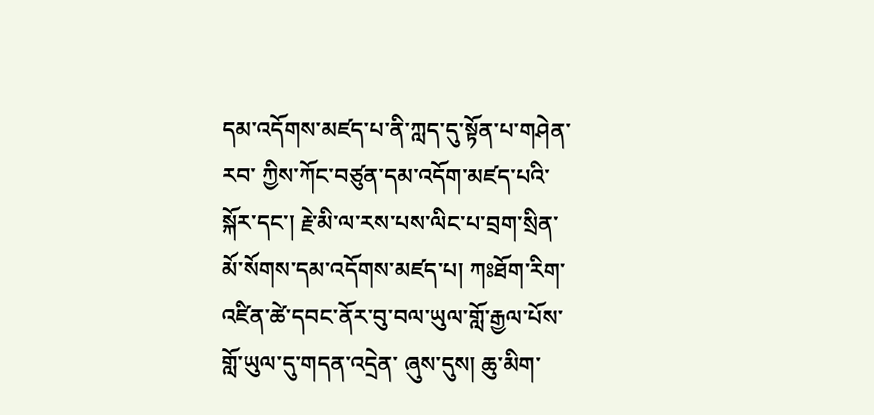དམ་འདོགས་མཛད་པ་ནི་ཀླད་དུ་སྟོན་པ་གཤེན་རབ་ ཀྱིས་ཀོང་བཙུན་དམ་འདོག་མཛད་པའི་སྐོར་དང་། རྗེ་མི་ལ་རས་པས་ལིང་པ་བྲག་སྲིན་མོ་སོགས་དམ་འདོགས་མཛད་པ། ཀཿཐོག་རིག་འཛིན་ཚེ་དབང་ནོར་བུ་བལ་ཡུལ་གློ་རྒྱལ་པོས་གློ་ཡུལ་དུ་གདན་འདྲེན་ ཞུས་དུས། ཆུ་མིག་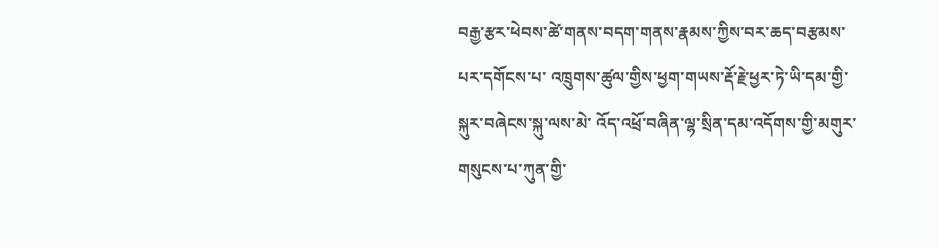བརྒྱ་རྩར་ཕེབས་ཚེ་གནས་བདག་གནས་རྣམས་ཀྱིས་བར་ཆད་བརྩམས་པར་དགོངས་པ་ འཁྲུགས་ཚུལ་གྱིས་ཕྱག་གཡས་རྡོ་རྗེ་ཕྱར་ཏེ་ཡི་དམ་གྱི་སྐུར་བཞེངས་སྐུ་ལས་མེ་ འོད་འཕྲོ་བཞིན་ལྷ་སྲིན་དམ་འདོགས་གྱི་མགུར་གསུངས་པ་ཀུན་གྱི་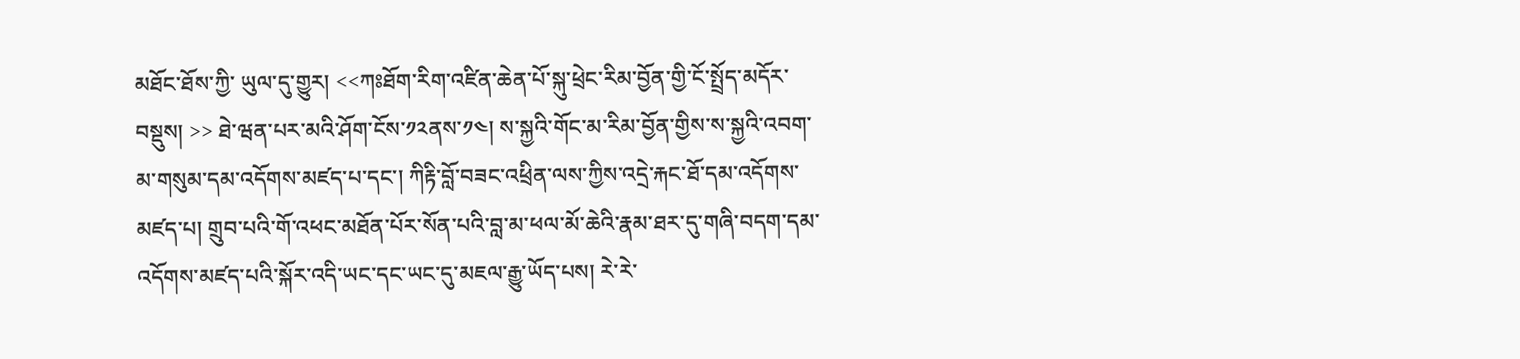མཐོང་ཐོས་ཀྱི་ ཡུལ་དུ་གྱུར། <<ཀཿཐོག་རིག་འཛིན་ཆེན་པོ་སྐུ་ཕྲེང་རིམ་བྱོན་གྱི་ངོ་སྤྲོད་མདོར་བསྡུས། >> ཐེ་ཝན་པར་མའི་ཤོག་ངོས་༡༢ནས་༡༤། ས་སྐྱའི་གོང་མ་རིམ་བྱོན་གྱིས་ས་སྐྱའི་འབག་མ་གསུམ་དམ་འདོགས་མཛད་པ་དང་། ཀིརྟི་བློ་བཟང་འཕྲིན་ལས་ཀྱིས་འདྲེ་རྐང་ཐོ་དམ་འདོགས་མཛད་པ། གྲུབ་པའི་གོ་འཕང་མཐོན་པོར་སོན་པའི་བླ་མ་ཕལ་མོ་ཆེའི་རྣམ་ཐར་དུ་གཞི་བདག་དམ་ འདོགས་མཛད་པའི་སྐོར་འདི་ཡང་དང་ཡང་དུ་མཇལ་རྒྱུ་ཡོད་པས། རེ་རེ་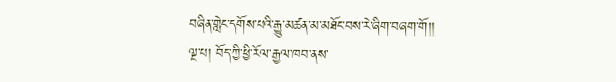བཞིན་གླེང་དགོས་པའི་རྒྱུ་མཚན་མ་མཐོང་བས་རེ་ཞིག་བཞག་གོ།།
ལྔ་པ། བོད་ཀྱི་ཕྱི་རོལ་རྒྱལ་ཁབ་ནས་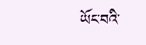ཡོང་བའི་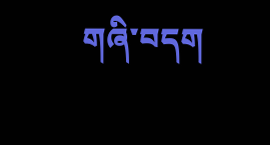གཞི་བདག